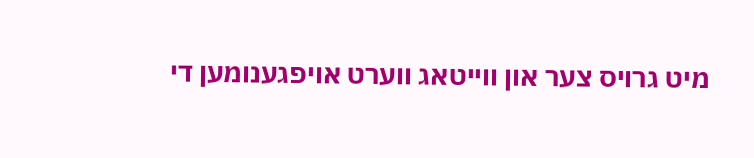מיט גרויס צער און ווייטאג ווערט אויפגענומען די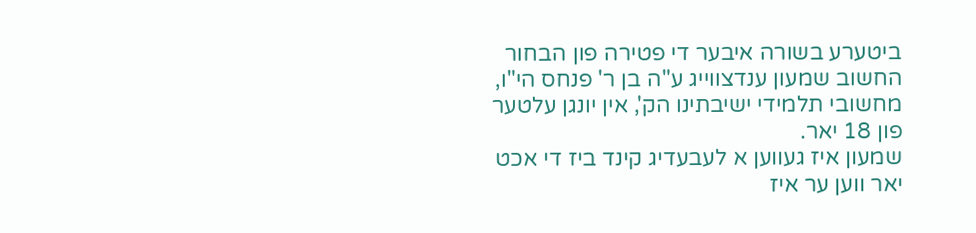ביטערע בשורה איבער די פטירה פון הבחור החשוב שמעון ענדצווייג ע"ה בן ר' פנחס הי"ו, מחשובי תלמידי ישיבתינו הק', אין יונגן עלטער פון 18 יאר.
שמעון איז געווען א לעבעדיג קינד ביז די אכט יאר ווען ער איז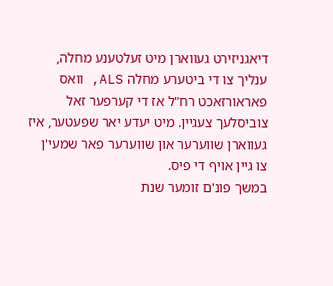דיאגניזירט געווארן מיט זעלטענע מחלה, ענליך צו די ביטערע מחלה ALS, וואס פאראורזאכט רח"ל אז די קערפער זאל צוביסלעך צעגיין. מיט יעדע יאר שפעטער, איז געווארן שווערער און שווערער פאר שמעי'ן צו גיין אויף די פיס.
במשך פונ'ם זומער שנת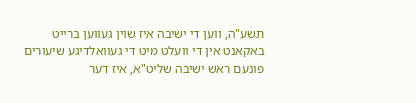תשע"ה, ווען די ישיבה איז שוין געווען ברייט באקאנט אין די וועלט מיט די געוואלדיגע שיעורים פונעם ראש ישיבה שליט"א, איז דער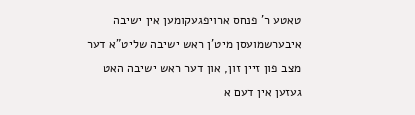טאטע ר' פנחס ארויפגעקומען אין ישיבה איבערשמועסן מיט'ן ראש ישיבה שליט"א דער מצב פון זיין זון, און דער ראש ישיבה האט געזען אין דעם א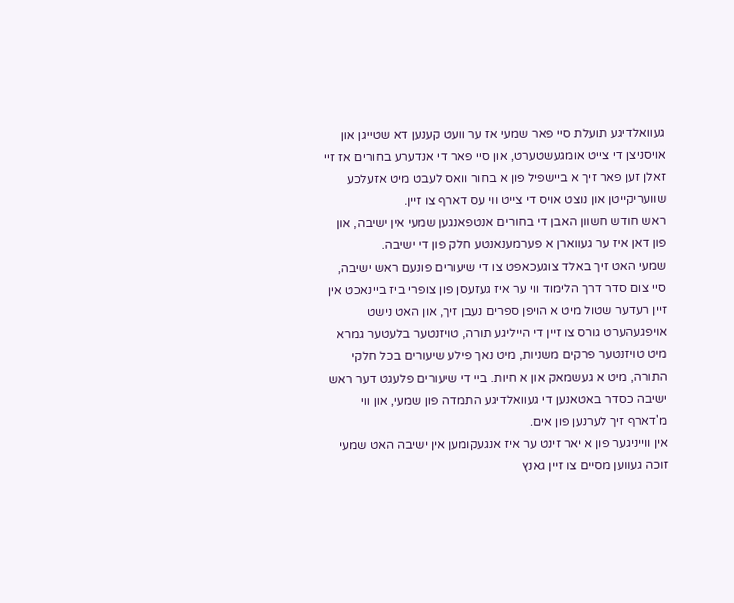געוואלדיגע תועלת סיי פאר שמעי אז ער וועט קענען דא שטייגן און אויסניצן די צייט אומגעשטערט, און סיי פאר די אנדערע בחורים אז זיי זאלן זען פאר זיך א ביישפיל פון א בחור וואס לעבט מיט אזעלכע שוועריקייטן און נוצט אויס די צייט ווי עס דארף צו זיין.
ראש חודש חשוון האבן די בחורים אנטפאנגען שמעי אין ישיבה, און פון דאן איז ער געווארן א פערמענאנטע חלק פון די ישיבה.
שמעי האט זיך באלד צוגעכאפט צו די שיעורים פונעם ראש ישיבה, סיי צום סדר דרך הלימוד ווי ער איז געזעסן פון צופרי ביז ביינאכט אין זיין רעדער שטול מיט א הויפן ספרים נעבן זיך, און האט נישט אויפגעהערט גורס צו זיין די הייליגע תורה, טויזנטער בלעטער גמרא מיט טויזנטער פרקים משניות, מיט נאך פילע שיעורים בכל חלקי התורה, מיט א געשמאק און א חיות. ביי די שיעורים פלעגט דער ראש ישיבה כסדר באטאנען די געוואלדיגע התמדה פון שמעי, און ווי מ'דארף זיך לערנען פון אים.
אין ווייניגער פון א יאר זינט ער איז אנגעקומען אין ישיבה האט שמעי זוכה געווען מסיים צו זיין גאנץ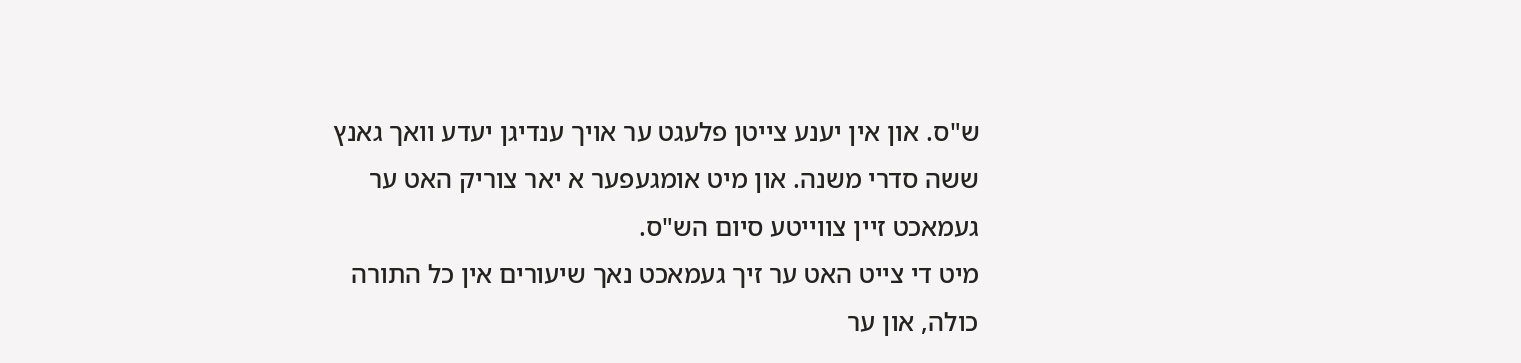ש"ס. און אין יענע צייטן פלעגט ער אויך ענדיגן יעדע וואך גאנץ ששה סדרי משנה. און מיט אומגעפער א יאר צוריק האט ער געמאכט זיין צווייטע סיום הש"ס.
מיט די צייט האט ער זיך געמאכט נאך שיעורים אין כל התורה כולה, און ער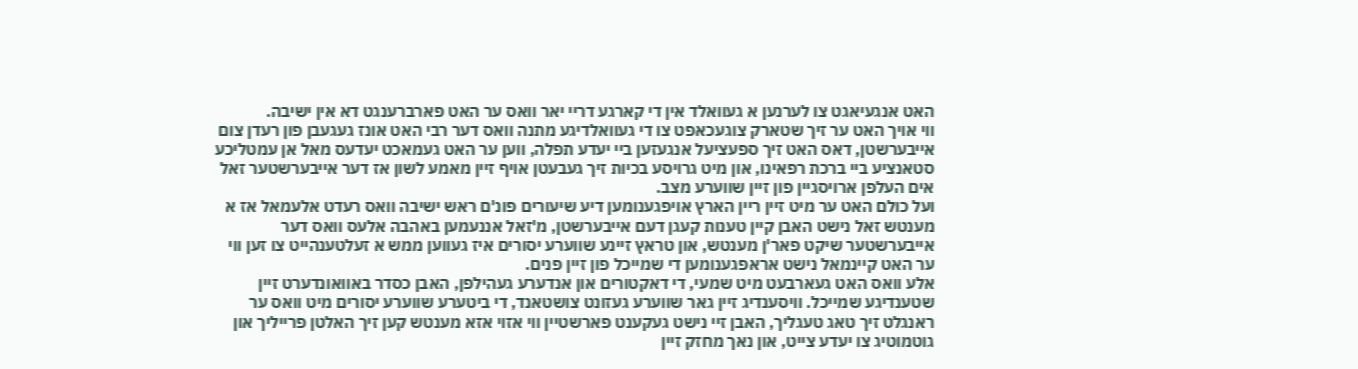האט אנגעיאגט צו לערנען א געוואלד אין די קארגע דריי יאר וואס ער האט פארברענגט דא אין ישיבה.
ווי אויך האט ער זיך שטארק צוגעכאפט צו די געוואלדיגע מתנה וואס דער רבי האט אונז געגעבן פון רעדן צום אייבערשטן, דאס האט זיך ספעציעל אנגעזען ביי יעדע תפלה, ווען ער האט געמאכט יעדעס מאל אן עמטליכע סטאנציע ביי ברכת רפאינו, און מיט גרויסע בכיות זיך געבעטן אויף זיין מאמע לשון אז דער אייבערשטער זאל אים העלפן ארויסגיין פון זיין שווערע מצב.
ועל כולם האט ער מיט זיין ריין הארץ אויפגענומען דיע שיעורים פונ'ם ראש ישיבה וואס רעדט אלעמאל אז א מענטש זאל נישט האבן קיין טענות קעגן דעם אייבערשטן, מ'זאל אננעמען באהבה אלעס וואס דער אייבערשטער שיקט פאר'ן מענטש, און טראץ זיינע שווערע יסורים איז געווען ממש א זעלטענהייט צו זען ווי ער האט קיינמאל נישט אראפגענומען די שמייכל פון זיין פנים.
אלע וואס האט געארבעט מיט שמעי, די דאקטורים און אנדערע געהילפן, האבן כסדר באוואונדערט זיין שטענדיגע שמייכל. וויסענדיג זיין גאר שווערע געזונט צושטאנד, די ביטערע שווערע יסורים מיט וואס ער ראנגלט זיך טאג טעגליך, האבן זיי נישט געקענט פארשטיין ווי אזוי אזא מענטש קען זיך האלטן פרייליך און גוטמוטיג צו יעדע צייט, און נאך מחזק זיין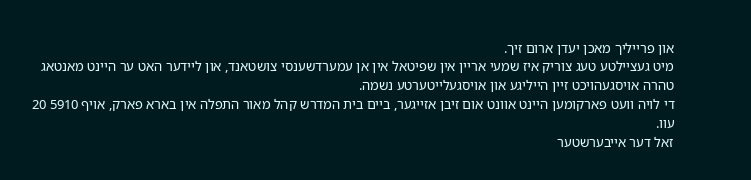און פרייליך מאכן יעדן ארום זיך.
מיט געציילטע טעג צוריק איז שמעי אריין אין שפיטאל אין אן עמערדשענסי צושטאנד, און ליידער האט ער היינט מאנטאג טהרה אויסגעהויכט זיין הייליגע און אויסגעלייטערטע נשמה.
די לויה וועט פארקומען היינט אוונט אום זיבן אזייגער, ביים בית המדרש קהל מאור התפלה אין בארא פארק, אויף 5910 20 עוו.
זאל דער אייבערשטער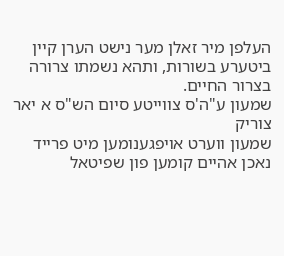העלפן מיר זאלן מער נישט הערן קיין ביטערע בשורות, ותהא נשמתו צרורה בצרור החיים.
שמעון ע"ה'ס צווייטע סיום הש"ס א יאר צוריק
שמעון ווערט אויפגענומען מיט פרייד נאכן אהיים קומען פון שפיטאל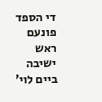די הספד פונעם ראש ישיבה ביים לוי'